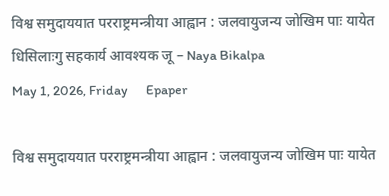विश्व समुदाययात परराष्ट्रमन्त्रीया आह्वान : जलवायुजन्य जोखिम पाः यायेत धिसिलाःगु सहकार्य आवश्यक जू – Naya Bikalpa
May 1, 2026, Friday      Epaper

विश्व समुदाययात परराष्ट्रमन्त्रीया आह्वान : जलवायुजन्य जोखिम पाः यायेत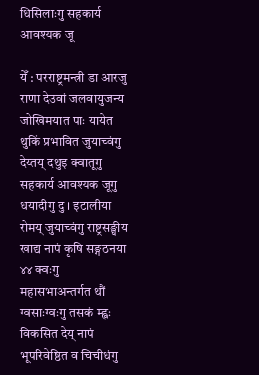धिसिलाःगु सहकार्य आवश्यक जू

येँ : परराष्ट्रमन्त्री डा आरजु राणा देउवां जलवायुजन्य जोखिमयात पाः यायेत थुकिं प्रभावित जुयाच्वंगु देय्तय् दथुइ क्वातूगु सहकार्य आवश्यक जूगु धयादीगु दु । इटालीया रोमय् जुयाच्वंगु राष्ट्रसङ्घीय खाद्य नापं कृषि सङ्गठनया ४४ क्वःगु महासभाअन्तर्गत थौं ग्वसाःग्वःगु तसकं म्ह्वः विकसित देय् नापं भूपरिवेष्ठित व चिचीधंगु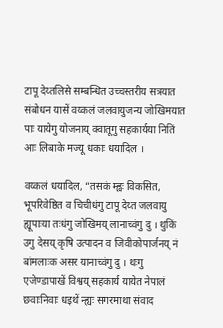टापू देय्तलिसे सम्बन्धित उच्चस्तरीय सत्रयात संबोधन यासें वय्कलं जलवायुजन्य जोखिमयात पाः यायेगु योजनाय् क्वातूगु सहकार्यया नितिं आः लिबाके मज्यू धकाः धयादिल ।

वय्कलं धयादिल, “तसकं म्ह्वः विकसित, भूपरिवेष्ठित व चिचीधंगु टापू देय्त जलवायु ह्यूपाःया तःधंगु जोखिमय् लानाच्वंगु दु । थुकिं उगु देसय् कृषि उत्पादन व जिवीकोपार्जनय् नं बांमलाःक असर यानाच्वंगु दु । थःगु एजेण्डापाखें विश्वय् सहकार्य यायेत नेपालं छवाःनिवाः धइथें न्ह्यः सगरमाथा संवाद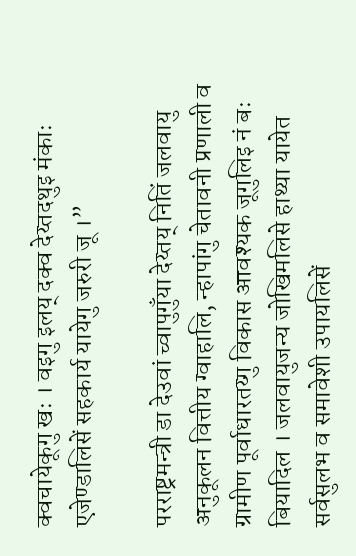क्वचायेकूगु खः । वइगु इलय् दक्व देय्तदथुइ मंकाः एजेण्डालिसें सहकार्य यायेगु जरुरी जू ।”

परराष्ट्रमन्त्री डा देउवां च्वापुगुँया देय्तय् नितिं जलवायु अनुकूलन वित्तीय ग्वाहालि, न्हापांगु चेतावनी प्रणाली व ग्रामीण पूर्वाधारतय्गु विकास आवश्यक जूगुलिइ नं बः बियादिल । जलवायुजन्य जोखिमलिसे हाथ्या यायेत सर्वसुलभ व समावेशी उपायलिसें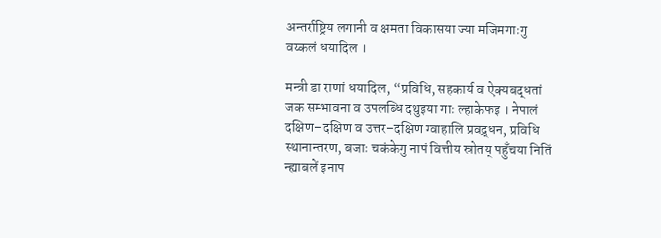अन्तर्राष्ट्रिय लगानी व क्षमता विकासया ज्या मजिमगाःगु वय्कलं धयादिल ।

मन्त्री डा राणां धयादिल, “प्रविधि, सहकार्य व ऐक्यबद्धतां जक सम्भावना व उपलब्धि दथुइया गाः ल्हाकेफइ । नेपालं दक्षिण–दक्षिण व उत्तर–दक्षिण ग्वाहालि प्रवद्र्धन, प्रविधि स्थानान्तरण, बजाः चकंकेगु नापं वित्तीय स्रोतय् पहुँचया नितिं न्ह्याबलें इनाप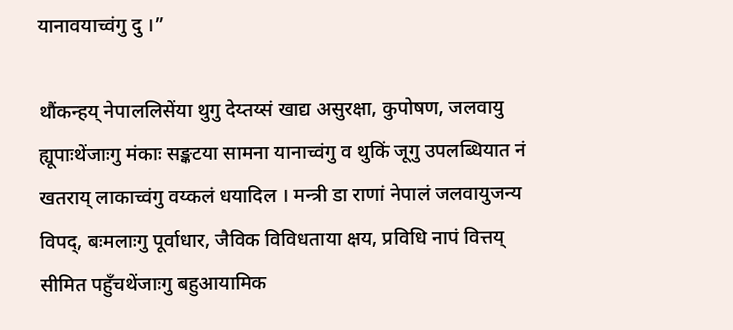यानावयाच्वंगु दु ।”

थौंकन्हय् नेपाललिसेंया थुगु देय्तय्सं खाद्य असुरक्षा, कुपोषण, जलवायु ह्यूपाःथेंजाःगु मंकाः सङ्कटया सामना यानाच्वंगु व थुकिं जूगु उपलब्धियात नं खतराय् लाकाच्वंगु वय्कलं धयादिल । मन्त्री डा राणां नेपालं जलवायुजन्य विपद्, बःमलाःगु पूर्वाधार, जैविक विविधताया क्षय, प्रविधि नापं वित्तय् सीमित पहुँचथेंजाःगु बहुआयामिक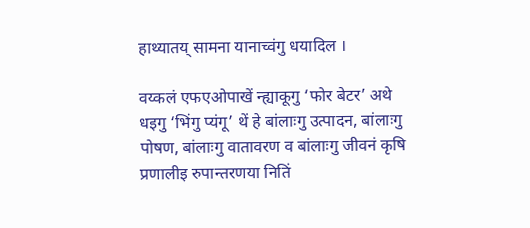हाथ्यातय् सामना यानाच्वंगु धयादिल ।

वय्कलं एफएओपाखें न्ह्याकूगु ‘फोर बेटर’ अथे धइगु ‘भिंगु प्यंगू’ थें हे बांलाःगु उत्पादन, बांलाःगु पोषण, बांलाःगु वातावरण व बांलाःगु जीवनं कृषि प्रणालीइ रुपान्तरणया नितिं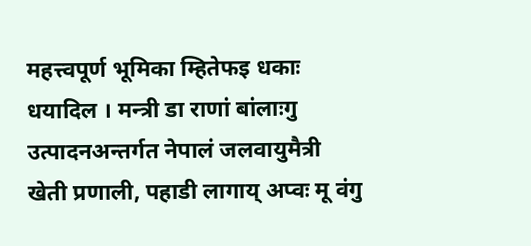महत्त्वपूर्ण भूमिका म्हितेफइ धकाः धयादिल । मन्त्री डा राणां बांलाःगु उत्पादनअन्तर्गत नेपालं जलवायुमैत्री खेती प्रणाली, पहाडी लागाय् अप्वः मू वंगु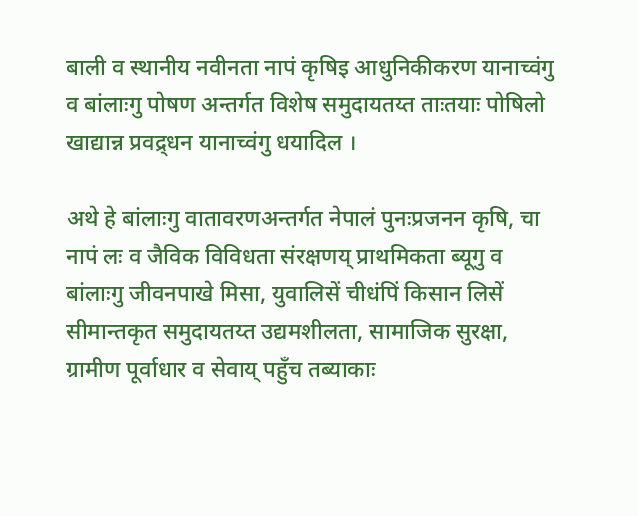बाली व स्थानीय नवीनता नापं कृषिइ आधुनिकीकरण यानाच्वंगु व बांलाःगु पोषण अन्तर्गत विशेष समुदायतय्त ताःतयाः पोषिलो खाद्यान्न प्रवद्र्धन यानाच्वंगु धयादिल ।

अथे हे बांलाःगु वातावरणअन्तर्गत नेपालं पुनःप्रजनन कृषि, चा नापं लः व जैविक विविधता संरक्षणय् प्राथमिकता ब्यूगु व बांलाःगु जीवनपाखे मिसा, युवालिसें चीधंपिं किसान लिसें सीमान्तकृत समुदायतय्त उद्यमशीलता, सामाजिक सुरक्षा, ग्रामीण पूर्वाधार व सेवाय् पहुँच तब्याकाः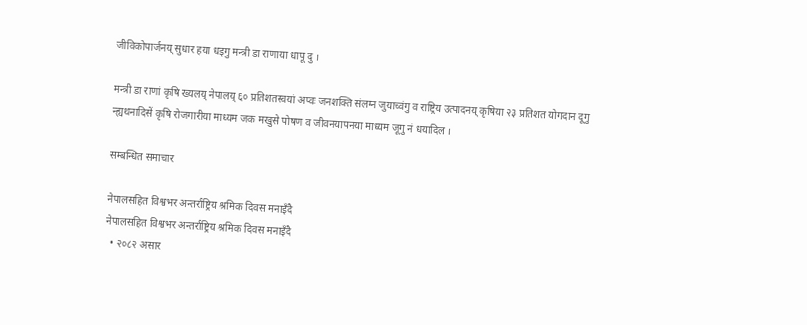जीविकोपार्जनय् सुधार हया धइगु मन्त्री डा राणाया धापू दु ।

मन्त्री डा राणां कृषि ख्यलय् नेपालय् ६० प्रतिशतस्वयां अप्वः जनशक्ति संलग्न जुयाच्वंगु व राष्ट्रिय उत्पादनय् कृषिया २३ प्रतिशत योगदान दूगु न्ह्यथनादिसें कृषि रोजगारीया माध्यम जक मखुसे पोषण व जीवनयापनया माध्यम जूगु नं धयादिल ।

सम्बन्धित समाचार

नेपालसहित विश्वभर अन्तर्राष्ट्रिय श्रमिक दिवस मनाइँदै
नेपालसहित विश्वभर अन्तर्राष्ट्रिय श्रमिक दिवस मनाइँदै
  • २०८२ असार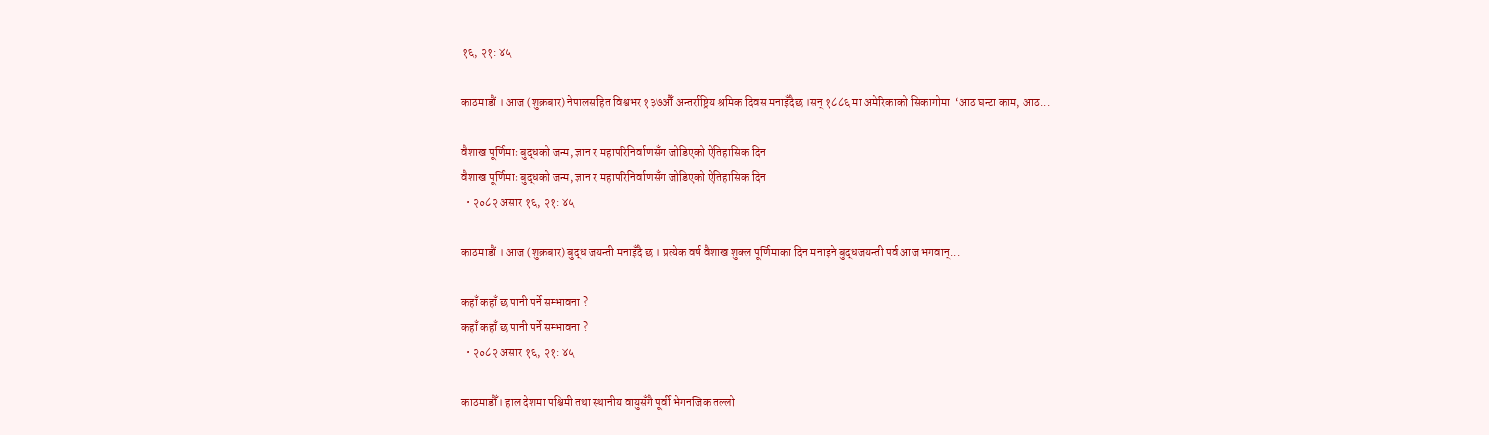१६, २१: ४५

काठमाडौं । आज (शुक्रबार) नेपालसहित विश्वभर १३७औँ अन्तर्राष्ट्रिय श्रमिक दिवस मनाइँदैछ ।सन् १८८६ मा अमेरिकाको सिकागोमा  ‘आठ घन्टा काम, आठ...

वैशाख पूर्णिमाः बुद्धको जन्म, ज्ञान र महापरिनिर्वाणसँग जोडिएको ऐतिहासिक दिन
वैशाख पूर्णिमाः बुद्धको जन्म, ज्ञान र महापरिनिर्वाणसँग जोडिएको ऐतिहासिक दिन
  • २०८२ असार १६, २१: ४५

काठमाडौं । आज (शुक्रबार) बुद्ध जयन्ती मनाइँदै छ । प्रत्येक वर्ष वैशाख शुक्ल पूर्णिमाका दिन मनाइने बुद्धजयन्ती पर्व आज भगवान्...

कहाँ कहाँ छ पानी पर्ने सम्भावना ?
कहाँ कहाँ छ पानी पर्ने सम्भावना ?
  • २०८२ असार १६, २१: ४५

काठमाडौँ। हाल देशमा पश्चिमी तथा स्थानीय वायुसँगै पूर्वी भेगनजिक तल्लो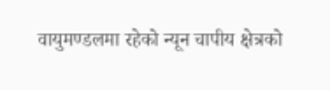वायुमण्डलमा रहेको न्यून चापीय क्षेत्रको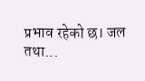प्रभाव रहेको छ। जल तथा...